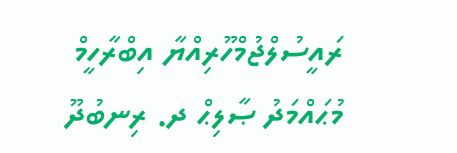ރައީސުލްޖުމްހޫރިއްޔާ އިބްރާހީމް މުޙައްމަދު ޞާލިޙް ދ. ރިނބުދޫ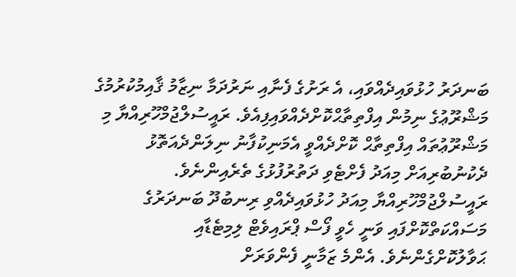ބަނދަރު ހުޅުވައިދެއްވައި، އެ ރަށުގެ ފެނާއި ނަރުދަމާ ނިޒާމު ޤާއިމުކުރުމުގެ މަޝްރޫޢުގެ ނިމުން އިފްތިތާޙްކޮށްދެއްވައިފިއެވެ. ރައީސުލްޖުމްހޫރިއްޔާ މި މަޝްރޫޢުތައް އިފްތިތާޙް ކޮށްދެއްވީ އެމަނިކުފާނު ނިލަންދެއަތޮޅު ދެކުނުބުރިއަށް މިއަދު ފެށްޓެވި ދަތުރުފުޅުގެ ތެރެއިންނެވެ.
ރައީސުލްޖުމްހޫރިއްޔާ މިއަދު ހުޅުވައިދެއްވި ރިނބުދޫ ބަނދަރުގެ މަސައްކަތްކޮށްފައި ވަނީ ހެވީ ފޯސް ޕްރައިވެޓް ލިމިޓެޑާއި ޙަވާލުކޮށްގެންނެވެ. އެންމެ ޒަމާނީ ފެންވަރަށް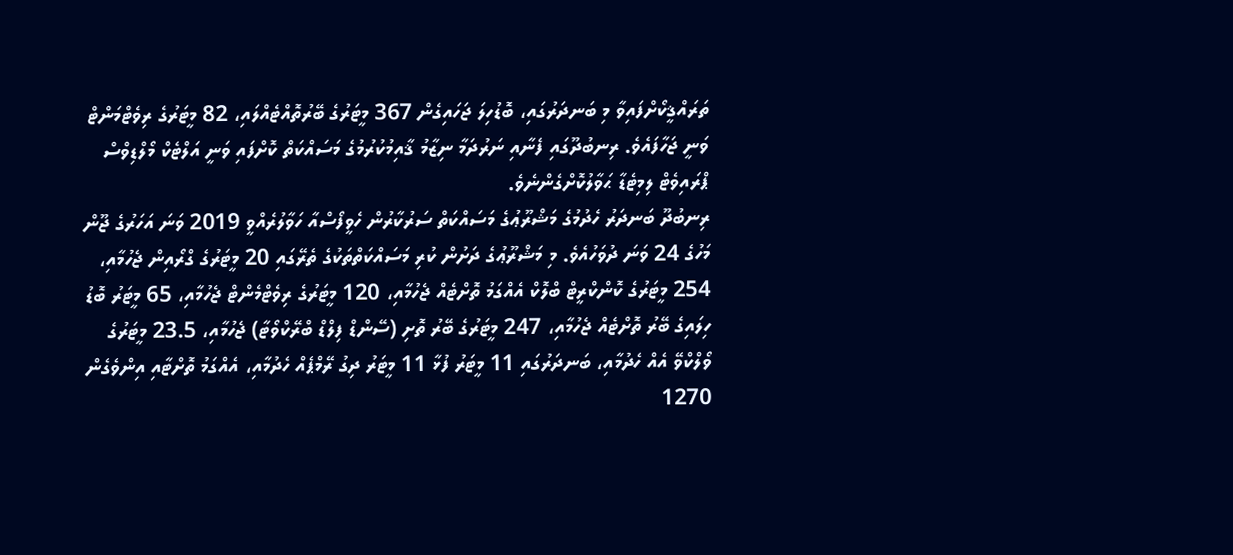ތަރައްޤީކޯށްފައިވާ މި ބަނދަރުގައި، ބޮޑުހިލަ ޖަހައިގެން 367 މީޓަރުގެ ބޭރުތޮއްޓެއްލައި، 82 މީޓަރުގެ ރިވެޓްމަންޓް ވަނީ ޖަހާފައެވެ. ރިނބުދޫގައި ފެނާއި ނަރުދަމާ ނިޒާމު ޤާއިމުކުރުމުގެ މަސައްކަތް ކޮށްފައި ވަނީ އަލްޓެކް މޯލްޑިވްސް ޕްރައިވެޓް ލިމިޓެޑާ ޙަވާލުކޮށްގެންނެވެ.
ރިނބުދޫ ބަނދަރު ހެދުމުގެ މަޝްރޫޢުގެ މަސައްކަތް ސަރުކާރުން ހެވީފޯސްއާ ހަވާލުރެއްވީ 2019 ވަނަ އަހަރުގެ ޖޫން މަހުގެ 24 ވަނަ ދުވަހުއެވެ. މި މަޝްރޫޢުގެ ދަށުން ކުރި މަސައްކަތްތަކުގެ ތެރޭގައި 20 މީޓަރުގެ ގްރޯއިން ޖެހުމާއި، 254 މީޓަރުގެ ކޮންކްރީޓް ބްލޮކް އެއްގަމު ތޮށްޓެއް ޖެހުމާއި، 120 މީޓަރުގެ ރިވެޓްމެންޓް ޖެހުމާއި، 65 މީޓަރު ބޮޑު ހިލައިގެ ބޭރު ތޮށްޓެއް ޖެހުމާއި، 247 މީޓަރުގެ ބޭރު ތޮށި (ސޭންޑް ފިލްޑް ބްރޭކްވޯޓާ) ޖެހުމާއި، 23.5 މީޓަރުގެ ވޯލްކްވޭ އެއް ހެދުމާއި، ބަނދަރުގައި 11 މީޓަރު ފުޅާ 11 މީޓަރު ދިގު ރޭމްޕެއް ހެދުމާއި، އެއްގަމު ތޮށްޓާއި އިންވެގެން 1270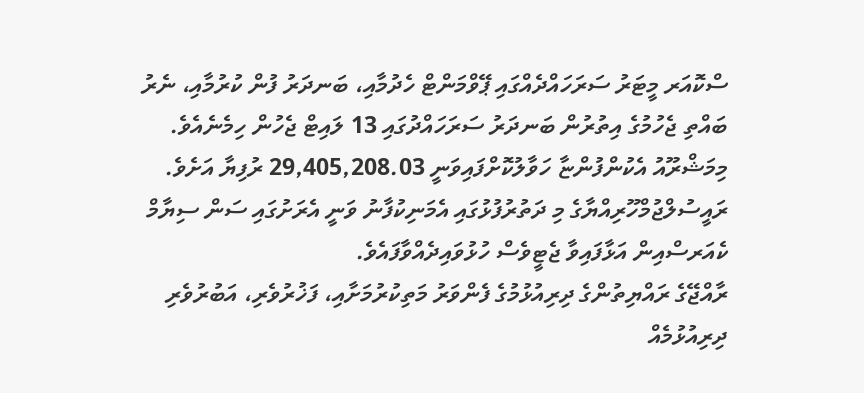ސްކޮއަރ މީޓަރު ސަރަހައްދެއްގައި ޕޭވްމަންޓް ހެދުމާއި، ބަނދަރު ފުން ކުރުމާއި، ނެރު ބައްތި ޖެހުމުގެ އިތުރުން ބަނދަރު ސަރަހައްދުގައި 13 ލައިޓް ޖެހުން ހިމެނެއެވެ.
މިމަޝްރޫއު އެކުންފުންޏާ ހަވާލުކޮށްފައިވަނީ 29,405,208.03 ރުފިޔާ އަށެވެ.
ރައީސުލްޖުމްހޫރިއްޔާގެ މި ދަތުރުފުޅުގައި އެމަނިކުފާނު ވަނީ އެރަށުގައި ސަން ސިޔާމް ކެއަރސްއިން އަޅާފައިވާ ޖެޓީވެސް ހުޅުވައިދެއްވާފައެވެ.
ރާއްޖޭގެ ރައްޔިތުންގެ ދިރިއުޅުމުގެ ފެންވަރު މަތިކުރުމަށާއި، ފަޚުރުވެރި، އަބުރުވެރި ދިރިއުޅުމެއް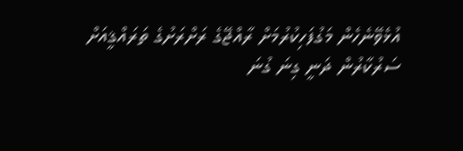އުޅެވޭނެހެން މަގުފަހިކުރުމަށް ރާއްޖޭގެ ރަށްރަށުގެ ތަރައްޤީއަށް ސަރުކާރުން ދަނީ ގިނަ ގުނަ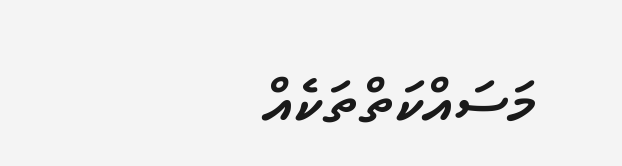މަސައްކަތްތަކެއް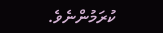ކުރަމުންނެވެ.